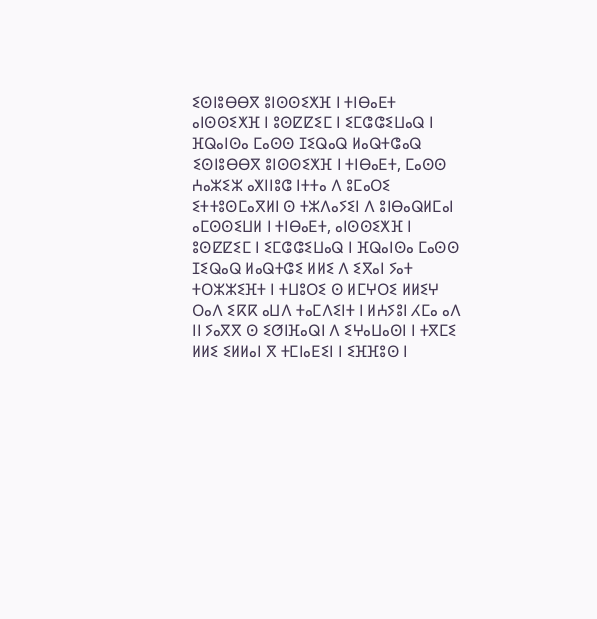ⵉⵙⵏⵓⴱⴱⴳ ⵓⵏⵙⵙⵉⵅⴼ ⵏ ⵜⵏⴱⴰⴹⵜ ⴰⵏⵙⵙⵉⵅⴼ ⵏ ⵓⵙⵇⵇⵉⵎ ⵏ ⵉⵎⵛⵛⵉⵡⴰⵕ ⵏ ⴼⵕⴰⵏⵙⴰ ⵎⴰⵙⵙ ⵊⵉⵕⴰⵕ ⵍⴰⵕⵜⵛⴰⵕ
ⵉⵙⵏⵓⴱⴱⴳ ⵓⵏⵙⵙⵉⵅⴼ ⵏ ⵜⵏⴱⴰⴹⵜ, ⵎⴰⵙⵙ ⵄⴰⵣⵉⵣ ⴰⵅⵏⵏⵓⵛ ⵏⵜⵜⴰ ⴷ ⵓⵎⴰⵔⵉ ⵉⵜⵜⵓⵙⵎⴰⴳⵍⵏ ⵙ ⵜⵣⴷⴰⵢⵉⵏ ⴷ ⵓⵏⴱⴰⵕⵍⵎⴰⵏ ⴰⵎⵙⵙⵉⵡⵍ ⵏ ⵜⵏⴱⴰⴹⵜ, ⴰⵏⵙⵙⵉⵅⴼ ⵏ ⵓⵙⵇⵇⵉⵎ ⵏ ⵉⵎⵛⵛⵉⵡⴰⵕ ⵏ ⴼⵕⴰⵏⵙⴰ ⵎⴰⵙⵙ ⵊⵉⵕⴰⵕ ⵍⴰⵕⵜⵛⵉ ⵍⵍⵉ ⴷ ⵉⴳⴰⵏ ⵢⴰⵜ ⵜⵔⵣⵣⵉⴼⵜ ⵏ ⵜⵡⵓⵔⵉ ⵙ ⵍⵎⵖⵔⵉ ⵍⵍⵉⵖ ⵔⴰⴷ ⵉⴽⴽ ⴰⵡⴷ ⵜⴰⵎⴷⵉⵏⵜ ⵏ ⵍⵄⵢⵓⵏ ⵃⵎⴰ ⴰⴷ ⵏⵏ ⵢⴰⴳⴳ ⵙ ⵉⵚⵏⴼⴰⵕⵏ ⴷ ⵉⵖⴰⵡⴰⵙⵏ ⵏ ⵜⴳⵎⵉ ⵍⵍⵉ ⵉⵍⵍⴰⵏ ⴳ ⵜⵎⵏⴰⴹⵉⵏ ⵏ ⵉⴼⴼⵓⵙ ⵏ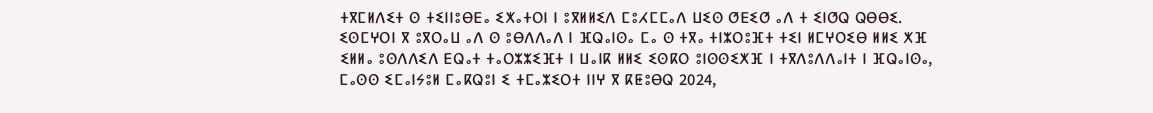ⵜⴳⵎⵍⴷⵉⵜ ⵙ ⵜⵉⵏⵏⵓⴱⴹⴰ ⵉⵅⴰⵜⵔⵏ ⵏ ⵓⴳⵍⵍⵉⴷ ⵎⵓⵃⵎⵎⴰⴷ ⵡⵉⵙ ⵚⴹⵉⵚ ⴰⴷ ⵜ ⵉⵏⵚⵕ ⵕⴱⴱⵉ.
ⵉⵙⵎⵖⵔⵏ ⴳ ⵓⴳⵔⴰⵡ ⴰⴷ ⵙ ⵓⴱⴷⴷⴰⴷ ⵏ ⴼⵕⴰⵏⵙⴰ ⵎⴰ ⵙ ⵜⴳⴰ ⵜⵏⵣⵔⵓⴼⵜ ⵜⵉⵏ ⵍⵎⵖⵔⵉⴱ ⵍⵍⵉ ⵅⴼ ⵉⵍⵍⴰ ⵓⵙⴷⴷⵉⴷ ⴹⵕⴰⵜ ⵜⴰⵔⵣⵣⵉⴼⵜ ⵏ ⵡⴰⵏⴽ ⵍⵍⵉ ⵉⵙⴽⵔ ⵓⵏⵙⵙⵉⵅⴼ ⵏ ⵜⴳⴷⵓⴷⴷⴰⵏⵜ ⵏ ⴼⵕⴰⵏⵙⴰ, ⵎⴰⵙⵙ ⵉⵎⴰⵏⵢⵓⵍ ⵎⴰⴽⵕⵓⵏ ⵉ ⵜⵎⴰⵣⵉⵔⵜ ⵏⵏⵖ ⴳ ⴽⵟⵓⴱⵕ 2024,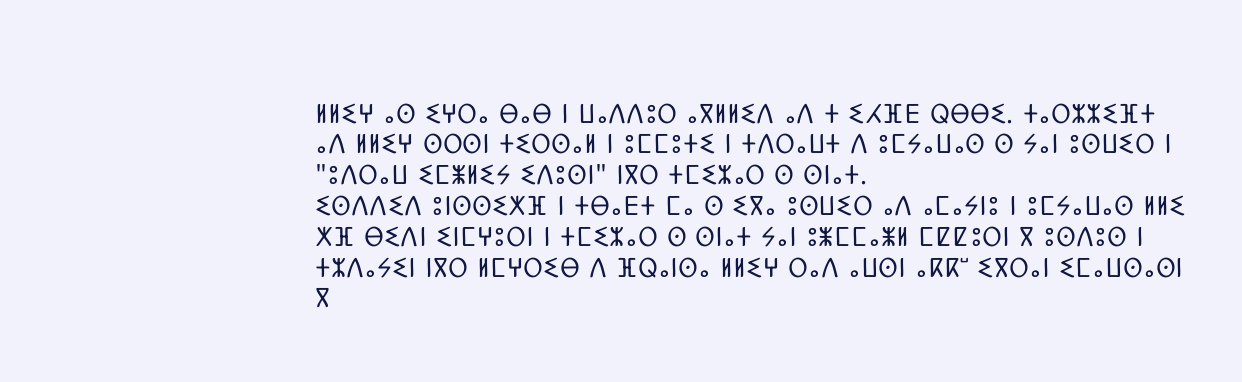ⵍⵍⵉⵖ ⴰⵙ ⵉⵖⵔⴰ ⴱⴰⴱ ⵏ ⵡⴰⴷⴷⵓⵔ ⴰⴳⵍⵍⵉⴷ ⴰⴷ ⵜ ⵉⵃⴼⴹ ⵕⴱⴱⵉ. ⵜⴰⵔⵣⵣⵉⴼⵜ ⴰⴷ ⵍⵍⵉⵖ ⵙⵔⵙⵏ ⵜⵉⵔⵙⴰⵍ ⵏ ⵓⵎⵎⵓⵜⵉ ⵏ ⵜⴷⵔⴰⵡⵜ ⴷ ⵓⵎⵢⴰⵡⴰⵙ ⵙ ⵢⴰⵏ ⵓⵙⵡⵉⵔ ⵏ "ⵓⴷⵔⴰⵡ ⵉⵎⵥⵍⵉⵢ ⵉⴷⵓⵙⵏ" ⵏⴳⵔ ⵜⵎⵉⵣⴰⵔ ⵙ ⵙⵏⴰⵜ.
ⵉⵙⴷⴷⵉⴷ ⵓⵏⵙⵙⵉⵅⴼ ⵏ ⵜⴱⴰⴹⵜ ⵎⴰ ⵙ ⵉⴳⴰ ⵓⵙⵡⵉⵔ ⴰⴷ ⴰⵎⴰⵢⵏⵓ ⵏ ⵓⵎⵢⴰⵡⴰⵙ ⵍⵍⵉ ⵅⴼ ⴱⵉⴷⵏ ⵉⵏⵎⵖⵓⵔⵏ ⵏ ⵜⵎⵉⵣⴰⵔ ⵙ ⵙⵏⴰⵜ ⵢⴰⵏ ⵓⵥⵎⵎⴰⵥⵍ ⵎⵇⵇⵓⵔⵏ ⴳ ⵓⵙⴷⵓⵙ ⵏ ⵜⵣⴷⴰⵢⵉⵏ ⵏⴳⵔ ⵍⵎⵖⵔⵉⴱ ⴷ ⴼⵕⴰⵏⵙⴰ ⵍⵍⵉⵖ ⵔⴰⴷ ⴰⵡⵙⵏ ⴰⴽⴽⵯ ⵉⴳⵔⴰⵏ ⵉⵎⴰⵡⵙⴰⵙⵏ ⴳ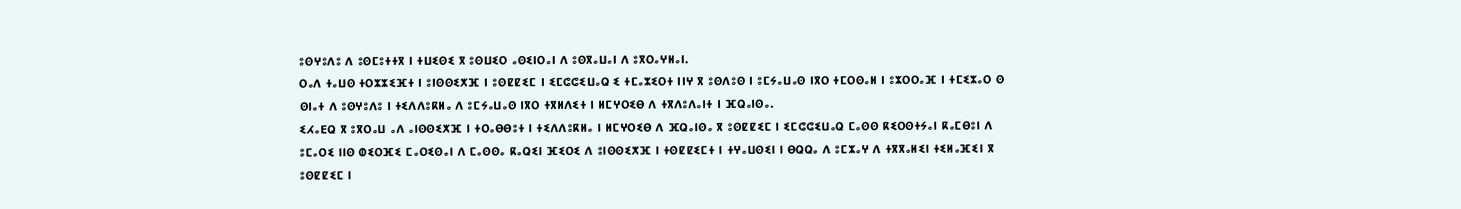ⵓⵙⵖⵓⴷⵓ ⴷ ⵓⵙⵎⵓⵜⵜⴳ ⵏ ⵜⵡⵉⵙⵉ ⴳ ⵓⵙⵡⵉⵔ ⴰⵙⵉⵏⵔⴰⵏ ⴷ ⵓⵙⴳⴰⵡⴰⵏ ⴷ ⵓⴳⵔⴰⵖⵍⴰⵏ.
ⵔⴰⴷ ⵜⴰⵡⵙ ⵜⵔⵣⵣⵉⴼⵜ ⵏ ⵓⵏⵙⵙⵉⵅⴼ ⵏ ⵓⵙⵇⵇⵉⵎ ⵏ ⵉⵎⵛⵛⵉⵡⴰⵕ ⵉ ⵜⵎⴰⵣⵉⵔⵜ ⵏⵏⵖ ⴳ ⵓⵙⴷⵓⵙ ⵏ ⵓⵎⵢⴰⵡⴰⵙ ⵏⴳⵔ ⵜⵎⵔⵙⴰⵍ ⵏ ⵓⵣⵔⵔⴰⴼ ⵏ ⵜⵎⵉⵣⴰⵔ ⵙ ⵙⵏⴰⵜ ⴷ ⵓⵙⵖⵓⴷⵓ ⵏ ⵜⵉⴷⴷⵓⴽⵍⴰ ⴷ ⵓⵎⵢⴰⵡⴰⵙ ⵏⴳⵔ ⵜⴳⵍⴷⵉⵜ ⵏ ⵍⵎⵖⵔⵉⴱ ⴷ ⵜⴳⴷⵓⴷⴰⵏⵜ ⵏ ⴼⵕⴰⵏⵙⴰ.
ⵉⵃⴰⴹⵕ ⴳ ⵓⴳⵔⴰⵡ ⴰⴷ ⴰⵏⵙⵙⵉⵅⴼ ⵏ ⵜⵔⴰⴱⴱⵓⵜ ⵏ ⵜⵉⴷⴷⵓⴽⵍⴰ ⵏ ⵍⵎⵖⵔⵉⴱ ⴷ ⴼⵕⴰⵏⵙⴰ ⴳ ⵓⵙⵇⵇⵉⵎ ⵏ ⵉⵎⵛⵛⵉⵡⴰⵕ ⵎⴰⵙⵙ ⴽⵉⵔⵙⵜⵢⴰⵏ ⴽⴰⵎⴱⵓⵏ ⴷ ⵓⵎⴰⵔⵉ ⵏⵏⵙ ⵀⵉⵔⴼⵉ ⵎⴰⵔⵉⵙⴰⵏ ⴷ ⵎⴰⵙⵙⴰ ⴽⴰⵕⵉⵏ ⴼⵉⵔⵉ ⴷ ⵓⵏⵙⵙⵉⵅⴼ ⵏ ⵜⵙⵇⵇⵉⵎⵜ ⵏ ⵜⵖⴰⵡⵙⵉⵏ ⵏ ⴱⵕⵕⴰ ⴷ ⵓⵎⵣⴰⵖ ⴷ ⵜⴳⴳⴰⵍⵉⵏ ⵜⵉⵍⴰⴼⵉⵏ ⴳ ⵓⵙⵇⵇⵉⵎ ⵏ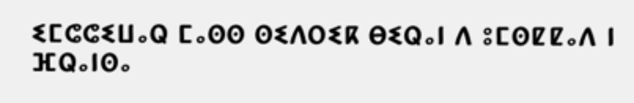ⵉⵎⵛⵛⵉⵡⴰⵕ ⵎⴰⵙⵙ ⵙⵉⴷⵔⵉⴽ ⴱⵉⵕⴰⵏ ⴷ ⵓⵎⵙⵇⵇⴰⴷ ⵏ ⴼⵕⴰⵏⵙⴰ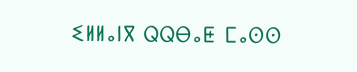ⵉⵍⵍⴰⵏⴳ ⵕⵕⴱⴰⵟ ⵎⴰⵙⵙ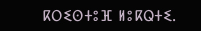ⴽⵔⵉⵙⵜⵓⴼ ⵍⵓⴽⵕⵜⵉ.